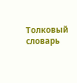Толковый словарь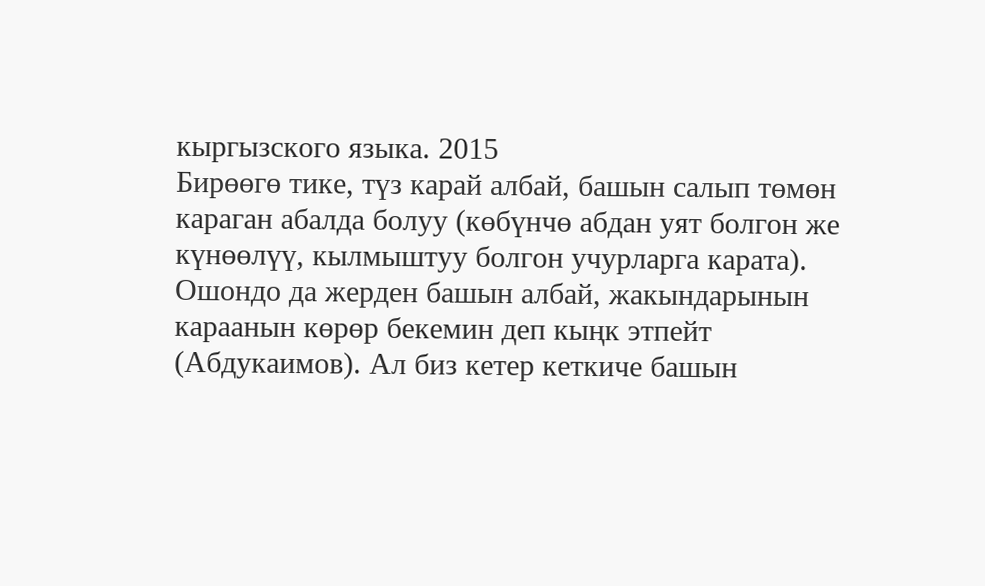кыргызского языка. 2015
Бирөөгө тике, түз карай албай, башын салып төмөн караган абалда болуу (көбүнчө абдан уят болгон же күнөөлүү, кылмыштуу болгон учурларга карата). Ошондо да жерден башын албай, жакындарынын караанын көрөр бекемин деп кыңк этпейт (Абдукаимов). Ал биз кетер кеткиче башын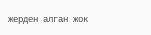жерден алган жок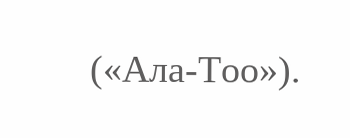(«Ала-Тоо»).